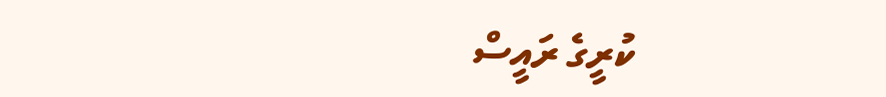ކުރީގެ ރައީސް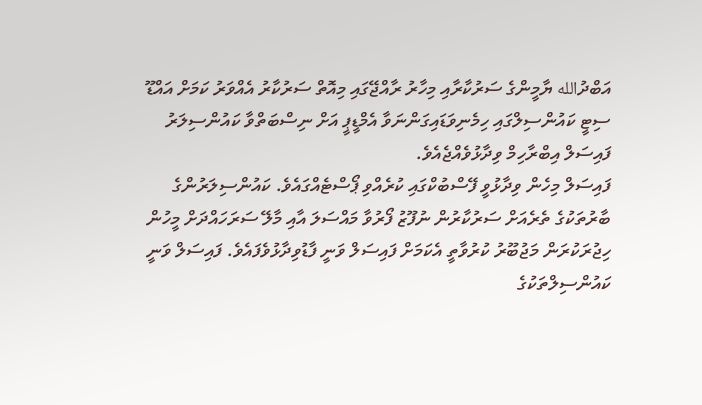އަބްދުالله ޔާމީންގެ ސަރުކާރާއި މިހާރު ރާއްޖޭގައި މިއޮތް ސަރުކާރު އެއްވަރު ކަމަށް އައްޑޫ ސިޓީ ކައުންސިލްގައި ހިމެނިވަޑައިގަންނަވާ އެމްޑީޕީ އަށް ނިސްބަތްވާ ކައުންސިލަރު ފައިސަލް އިބްރާހިމް ވިދާޅުވެއްޖެއެވެ.
ފައިސަލް މިހެން ވިދާޅުވީ ފޭސްބުކްގައި ކުރެއްވި ޕޯސްޓެއްގައެވެ. ކައުންސިލަރުންގެ ބާރުތަކުގެ ތެރެއަށް ސަރުކާރުން ނުފޫޒު ފޯރުވާ މައްސަލަ އާއި މާލޭ ސަރަހައްދަށް މީހުން ހިޖުރަކުރަން މަޖުބޫރު ކުރުވާތީ އެކަމަށް ފައިސަލް ވަނީ ފާޑުވިދާޅުވެފައެވެ. ފައިސަލް ވަނީ ކައުންސިލްތަކުގެ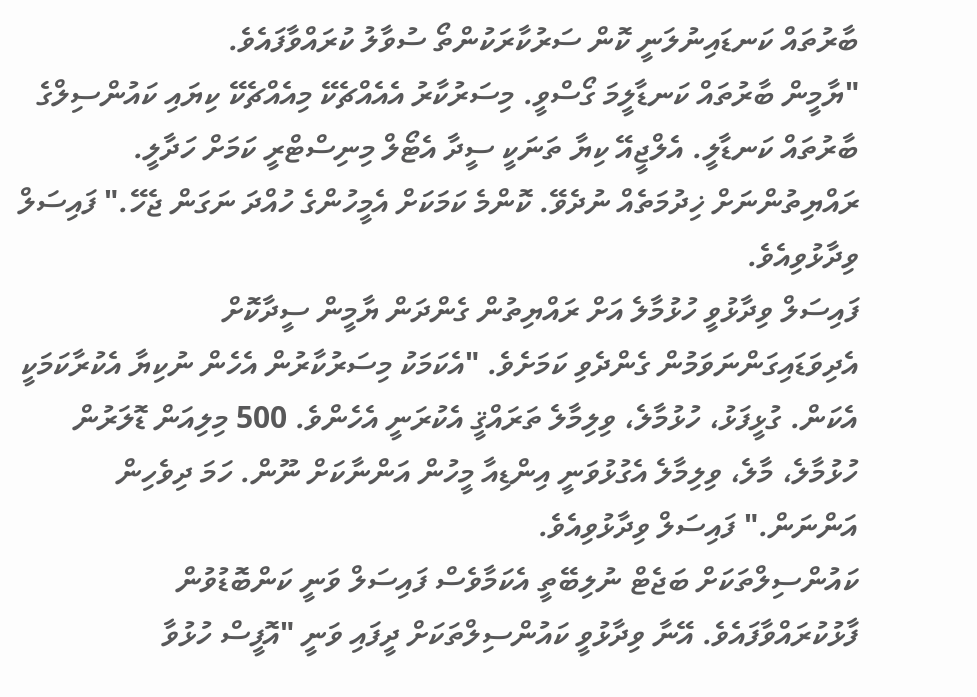ބާރުތައް ކަނޑައިނުލަނީ ކޮން ސަރުކާރަކުންތޯ ސުވާލު ކުރައްވާފައެވެ.
"ޔާމީން ބާރުތައް ކަނޑާލީމަ ގޯސްވީ. މިސަރުކާރު އެއެއްޗެކޭ މިއެއްޗެކޭ ކިޔައި ކައުންސިލްގެ ބާރުތައް ކަނޑާލީ. އެލްޖީއޭ ކިޔާ ތަނަކީ ސީދާ އެޓޯލް މިނިސްޓްރީ ކަމަށް ހަދާލީ. ރައްޔިތުންނަށް ޚިދުމަތެއް ނުދެވޭ. ކޮންމެ ކަމަކަށް އެމީހުންގެ ހުއްދަ ނަގަން ޖެހޭ." ފައިސަލް ވިދާޅުވިއެވެ.
ފައިސަލް ވިދާޅުވީ ހުޅުމާލެ އަށް ރައްޔިތުން ގެންދަން ޔާމީން ސީދާކޮށް އެދިވަޑައިގަންނަވަމުން ގެންދެވި ކަމަށެވެ. "އެކަމަކު މިސަރުކާރުން އެހެން ނުކިޔާ އެކުރާކަމަކީ އެކަން. ގުޅީފަޅު، ހުޅުމާލެ، ވިލިމާލެ ތަރައްޤީ އެކުރަނީ އެހެންވެ. 500 މިލިއަން ޑޮލަރުން ހުޅުމާލެ، މާލެ، ވިލިމާލެ އެގުޅުވަނީ އިންޑިއާ މީހުން އަންނާކަށް ނޫން. ހަމަ ދިވެހިން އަންނަން." ފައިސަލް ވިދާޅުވިއެވެ.
ކައުންސިލްތަކަށް ބަޖެޓް ނުލިބޭތީ އެކަމާވެސް ފައިސަލް ވަނީ ކަންބޮޑުވުން ފާޅުކުރައްވާފައެވެ. އޭނާ ވިދާޅުވީ ކައުންސިލްތަކަށް ދީފައި ވަނީ "އޮފީސް ހުޅުވާ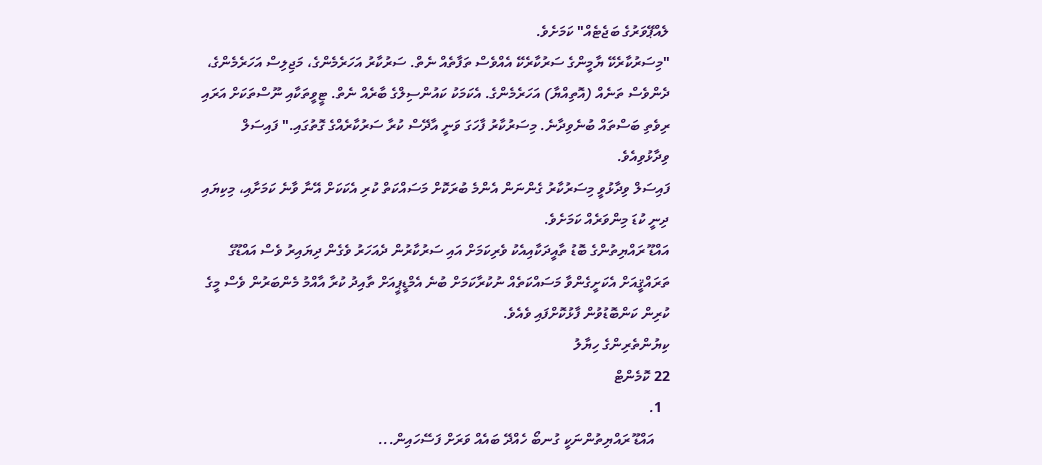ލެއްޕޭވަރުގެ ބަޖެޓެއް" ކަމަށެވެ.
"މިސަރުކާރެކޭ ޔާމީންގެ ސަރުކާރެކޭ އެއްވެސް ތަފާތެއް ނެތް. ސަރުކާރު އަހަރެމެންގެ، މަޖިލިސް އަހަރެމެންގެ، ދެންވެސް ތަނެއް (އޮތިއްޔާ) އަހަރެމެންގެ. އެކަމަކު ކައުންސިލްގެ ބާރެއް ނެތް. ޓީވީތަކާއި ނޫސްތަކަށް އަރައި ރިވެތި ބަސްތައް ބުނެވިދާނެ. މިސަރުކާރު ފާހަގަ ވަނީ އާދޭސް ކުރާ ސަރުކާރެއްގެ ގޮތުގައި." ފައިސަލް ވިދާޅުވިއެވެ.
ފައިސަލް ވިދާޅުވީ މިސަރުކާރު ގެންނަން އެންމެ ބުރަކޮށް މަސައްކަތް ކުރި އެކަކަށް އޭނާ ވާނެ ކަމަށާއި، މިކިޔައި ދިނީ ކުޑަ މިންވަރެއް ކަމަށެވެ.
އައްޑޫ ރައްޔިތުންގެ ބޮޑު ތާއީދަކާއިއެކު ވެރިކަމަށް އައި ސަރުކާރުން ދެއަހަރު ވެގެން ދިޔައިރު ވެސް އައްޑޫގެ ތަރައްޤީއަށް އެކަށީގެންވާ މަސައްކަތެއް ނުކުރާކަމަށް ބުނެ އެމްޑީޕީއަށް ތާއިދު ކުރާ އާއްމު މެންބަރުން ވެސް މީގެ ކުރިން ކަންބޮޑުވުން ފާޅުކޮށްފައި ވެއެވެ.
ކިޔުންތެރިންގެ ހިޔާލު
22 ކޮމެންޓް
  1.
    އައްޑޫ ރައްޔިތުންނަކީ ގުނބޯ ހެއްދޭ ބައެއް ވަރަށް ފަސޭހައިން...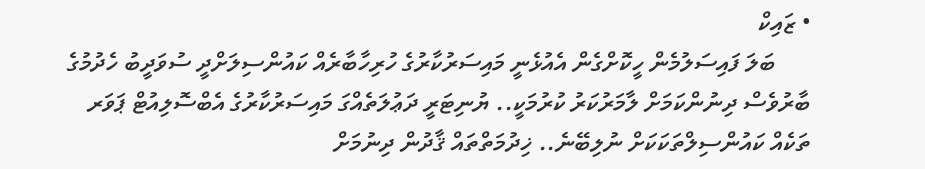• ޒައިކް
      ބަލަ ފައިސަލުމެން ހީކޮށްގެން އެއުޅެނީ މައިސަރުކާރުގެ ހުރިހާބާރެއް ކައުންސިލަށްދީ ސުވަދީބު ހެދުމުގެ ބާރުވެސް ދިނުންކަމަށް ލާމަރުކަރު ކުރުމަކީ.. ޔުނިޓަރީ ދަޢުލަތެއްގަ މައިސަރުކާރުގެ އެބްސޮލިއުޓް ޕަވަރ ތަކެއް ކައުންސިލްތަކަކަށް ނުލިބޭނެ.. ޚިދުމަތްތައް ޤާދުން ދިނުމަށް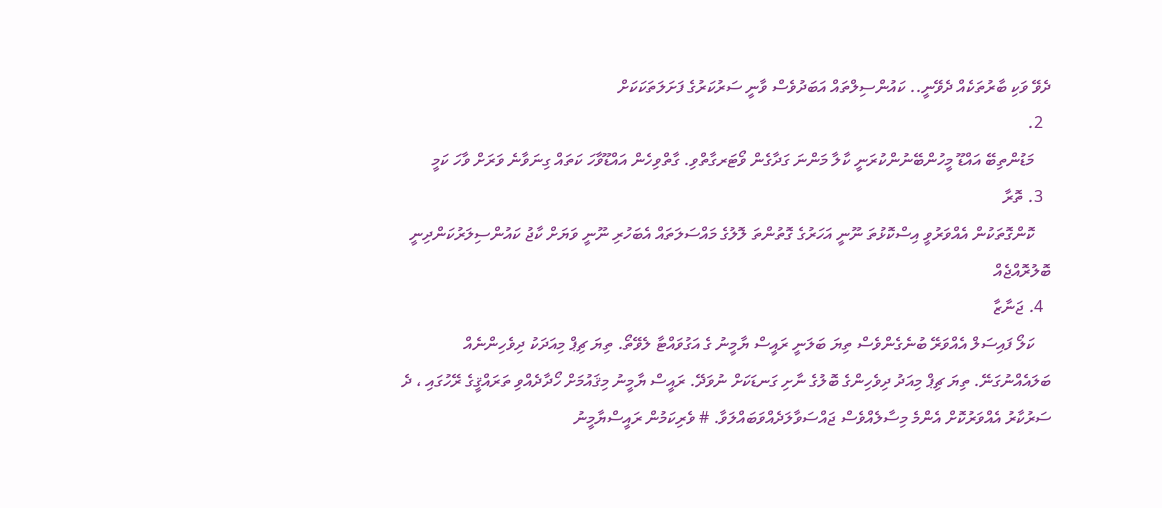ދެވޭ ވަކި ބާރުތަކެއް ދެވޭނީ.. ކައުންސިލްތައް އަބަދުވެސް ވާނީ ސަރުކަރުގެ ފަށަލަތަކަކަށް
  2.
    މަޑުންތިބޭ އައްޑޫ މީހުންބޭނުންކުރަނީ ކާލާ މަންނަ ގަދާގެން ވޯޓަރގާތްވި. ގާތްވިހެން އައްޑޫވާހަ ކަތައް ގިނަވާނެ ވަރަށް ވާހަ ކަމީ
  3. ތޮރާ
    ކޮންގޮތަކުން އެއްވަރުވީ އިސްކޮޅުތަ ނޫނީ އަހަރުގެ ގޮތުންތަ ލޮލުގެ މައްސަލަތައް އެބަހުރި ނޫނީ ވަޔަށް ކާޖު ކައުންސިލަރުކަންދިނީ ބޮލުރޮއްޖެއް
  4. ޖަނާޒާ
    ކަލޯ ފައިސަލް އެއްވަރޭ ބުނެގެންވެސް ތިޔަ ބަލަނީ ރައީސް ޔާމީނު ގެ އަގުވައްޓާ ލެވޭތޯ. ތިޔަ ޗިޕް މިއަދަކު ދިވެހިންނެއް ބަލައެއްނުގަނޭ. ތިޔަ ޗިޕް މިއަދު ދިވެހިންގެ ބޮލުގެ ނާށި ގަނޑަކަށް ނުވަދޭ. ރައީސް ޔާމީނު މިޤައުމަށް ހޯދާދެއްވި ތަރައްޤީގެ ރޭހުގައި ، ދެ ސަރުކާރު އެއްވަރުކޮށް އެންމެ މިސާލެއްވެސް ޖައްސަވާލަދެއްވަބައްލަވާ. # ވެރިކަމުން ރައީސްޔާމީނު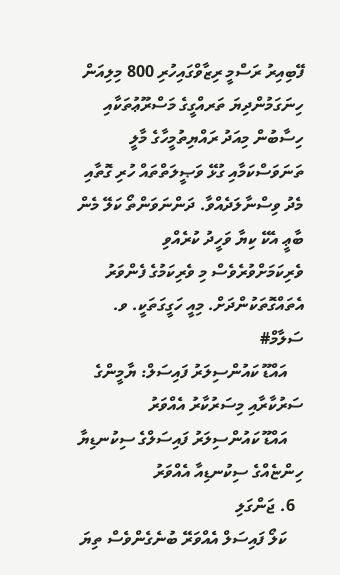ފޭބިއިރު ރަސްމީ ރިޒާވްގައިހުރި 800 މިލިއަން ހިނަގަމުންދިޔަ ތަރއްގީގެ މަސްރޫޢުތަކާއި ހިސާބުން މިއަދު ރައްޔިތުމީހާގެ މާލީ ތަނަވަސްކަމާއި ގުޅޭ ވަޞީލަތްތައް ހުރި ގޮތާއި މެދު ވިސްނާލަދެއްވާ. ދަންނަވަންތޯ ކަލޭ މެން ބާޢީ އެކޭ ކިޔާ ވަހީދު ކުރެއްވި ވެރިކަމަށްވުރެވެސް މި ވެރިކަމުގެ ފެންވަރު އެތައްގޮތަކުންދަށް. މިއީ ހަގީގަތަކީ. ވ. ސަލާމް#
    އައްޑޫ ކައުންސިލަރު ފައިސަލް: ޔާމީންގެ ސަރުކާރާއި މިސަރުކާރު އެއްވަރު
    އައްޑޫ ކައުންސިލަރު ފައިސަލްގެ ސިކުނޑިޔާ ހިންޏެއްގެ ސިކުނޑިއާ އެއްވަރު
  6. ޖަންގަލި
    ކަލޯ ފައިސަލް އެއްވަރޭ ބުނެގެންވެސް ތިޔަ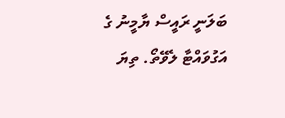ބަލަނީ ރައީސް ޔާމީނު ގެ އަގުވައްޓާ ލެވޭތޯ. ތިޔަ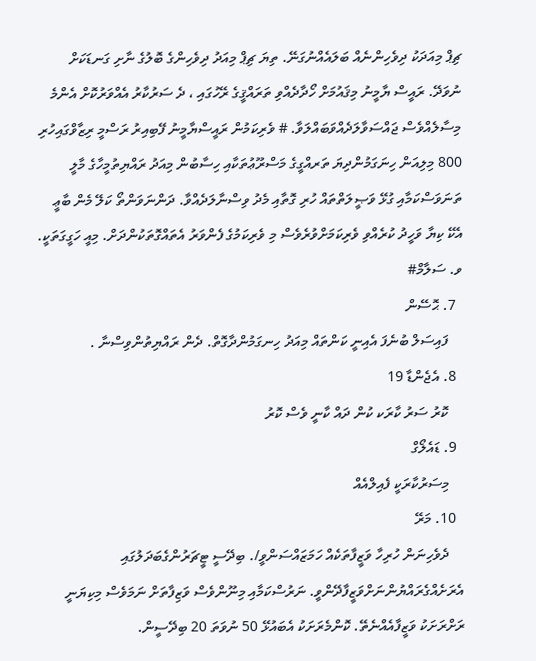ޗިޕް މިއަދަކު ދިވެހިންނެއް ބަލައެއްނުގަނޭ. ތިޔަ ޗިޕް މިއަދު ދިވެހިންގެ ބޮލުގެ ނާށި ގަނޑަކަށް ނުވަދޭ. ރައީސް ޔާމީނު މިޤައުމަށް ހޯދާދެއްވި ތަރައްޤީގެ ރޭހުގައި ، ދެ ސަރުކާރު އެއްވަރުކޮށް އެންމެ މިސާލެއްވެސް ޖައްސަވާލަދެއްވަބައްލަވާ. # ވެރިކަމުން ރައީސްޔާމީނު ފޭބިއިރު ރަސްމީ ރިޒާވްގައިހުރި 800 މިލިއަން ހިނަގަމުންދިޔަ ތަރއްގީގެ މަސްރޫޢުތަކާއި ހިސާބުން މިއަދު ރައްޔިތުމީހާގެ މާލީ ތަނަވަސްކަމާއި ގުޅޭ ވަޞީލަތްތައް ހުރި ގޮތާއި މެދު ވިސްނާލަދެއްވާ. ދަންނަވަންތޯ ކަލޭ މެން ބާޢީ އެކޭ ކިޔާ ވަހީދު ކުރެއްވި ވެރިކަމަށްވުރެވެސް މި ވެރިކަމުގެ ފެންވަރު އެތައްގޮތަކުންދަށް. މިއީ ހަގީގަތަކީ. ވ. ސަލާމް#
  7. ޙޮސޭން
    ފައިސަލް ބުނެފަ އެއިނީ ކަންތައް މިއަދު ހިނގަމުންދާގޮތް. ދެން ރައްޔިތުންވިސްނާ .
  8. އެޖެންޑާ 19
    ކޮރު ސަރު ކާރަކ ކުން ދައް ކާނީ ވެސް ކޮރު
  9. ޑައެލޯގް
    މިސަރުކާރަކީ ފެއިލްއެއް
  10. މަރޭ
    ދެވެހިނަން ހުރިހާ ވަޒީފާތަކެއް ހަމަޒައްސަންވީ/. ބިދޭސީ ޓީޗަރުންގެބަދަލުގައި އެރަށެއްގެރައްޔުންނަށްވަޒީފާދޭންވީ. ނަރުސްކަމާއި މިނޫންވެސް ވަޒިފާތަށް ނަމަވެސް މިކިޔަނީ ރަށްރަށަކު ވަޒީފާއެއްނެތޭ. ކޮންމެރަށަކު އެބައުޅޭ 50 ނުވަތަ 20 ބިދޭސީން.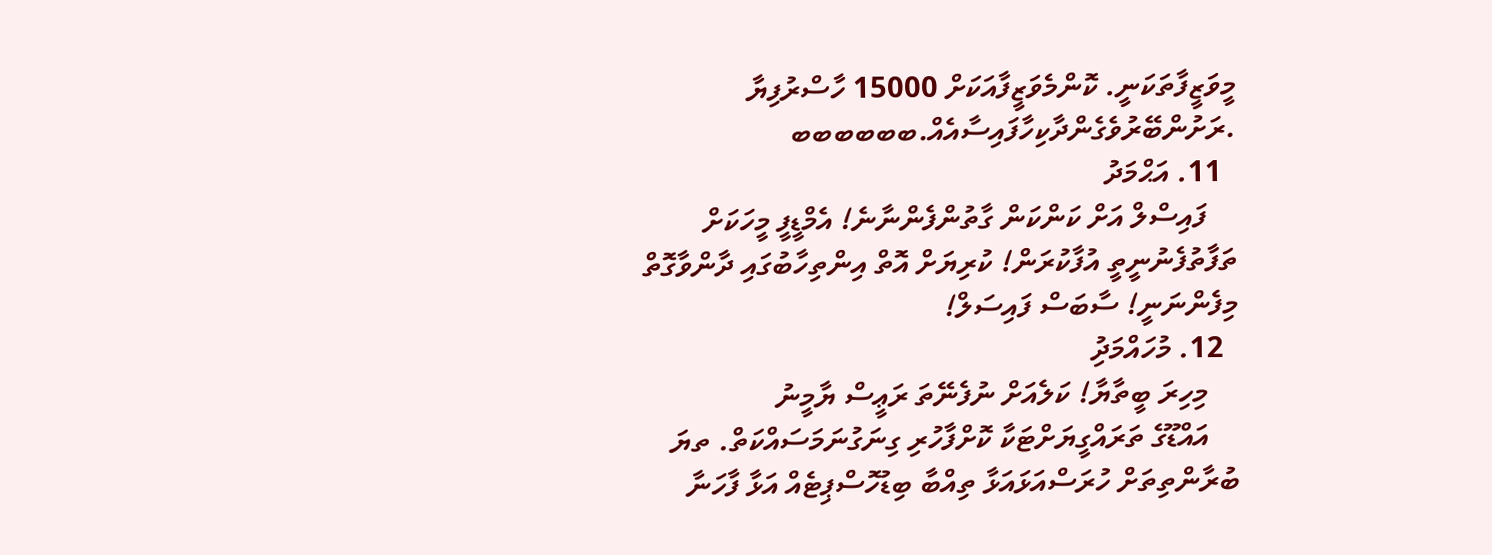މީވަޒީފާތަކަނީ. ކޮންމެވަޒީފާއަކަށް 15000 ހާސްރުފިޔާ .ރަށުންބޭރުވެގެންދާކިހާފައިސާއެއް.ބބބބބބ
  11. އަޙްމަދު
    ފައިސްލް އަށް ކަންކަން ގާތުންފެންނާނެ! އެމްޑީފީ މީހަކަށް ތަފާތުފެނުނީތީ އުފާކުރަން! ކުރިޔަށް އޮތް އިންތިހާބުގައި ދާންވާގޮތް މިފެންނަނީ! ސާބަސް ފައިސަލް!
  12. މުހައްމަދުި
    މިހިރަ ބީތާޔާ! ކަލެއަށް ނުފެނޭތަ ރަޢީސް ޔާމީނު
    އައްޑޫގެ ތަރައްގީޔަށްޓަކާ ކޮށްފާހުރި ގިނަގުނަމަސައްކަތް. ތޔަ ބުރާންތިތަށް ހުރަސްއަޅައަޅާ ތިއްބާ ބިޑުހޮސްޕިޓެއް އަޅާ ފާހަނާ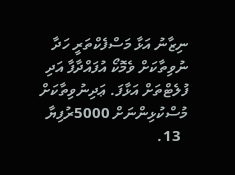ނިޒާނު އަޅާ މަސްފެކްތަރީ ހަދާ ނުވިތާކަށް ވެމޮކޯ އުފައްދާފާ އަދި ފުލެޓްތަށް އަޅާފަ. ޢަދިނުވިތާކަށް މުސްކުޅިންނަށް 5000ރުފިޔާ
  13.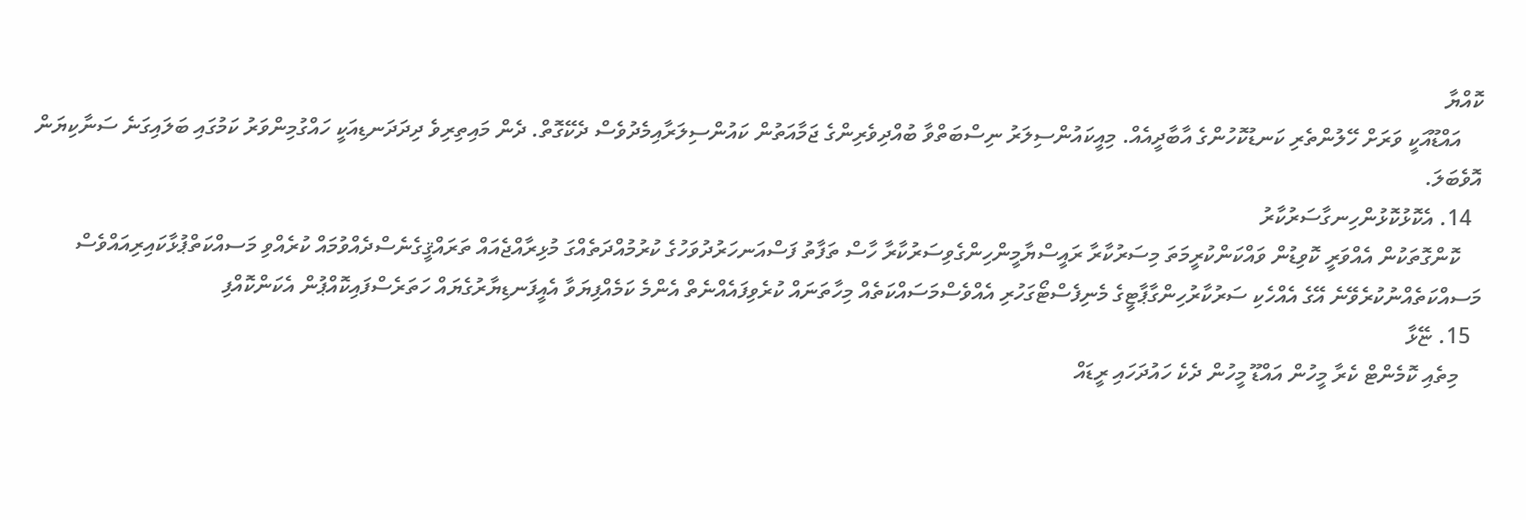ކޮއްޔާ
    އައްޑޫއަކީ ވަރަށް ހޭލުންތެރި ކަނޑުކޮހުންގެ އާބާދީއެއް. މިއީކައުންސިލަރު ނިސްބަތްވާ ބުއްދިވެރިންގެ ޖަމާއަތުން ކައުންސިލަރާއިމެދުވެސް ދެކޭގޮތް. ދެން މައިތިރިވެ ދިދަދަނޑިއަކީ ހައްގުމިންވަރު ކަމުގައި ބަލައިގަނެ ސަނާކިޔަން އޮވެބަލަ.
  14. އެކޮޅުކޮޅުންހިނގާސަރުކާރު
    ކޮންގޮތަކުން އެއްވަރީ ކޮވިޑުން ވައްކަންކުރީމަތަ މިސަރުކާރާ ރައީސްޔާމީންހިންގެވިސަރުކާރާ ހާސް ތަފާތު ފަސްއަނހަރުދުވަހުގެ ކުރުމުއްދަތެއްގަ މުޅިރާއްޖެއައް ތަރައްޤީގެނެސްދެއްވުމައް ކުރެއްވި މަސއްކަތްޕުޅާކައިރިއައްވެސް މަސއްކަތެއްނުކުރެވޭނެ އޭގެ އެއްހެކި ސަރުކާރުހިންގާޕާޓީގެ މެނިފެސްޓޯގަހުރި އެއްވެސްމަސައްކަތެއް މިހާތަނައް ކުރެވިފައެއްނެތް އެންމެ ކަމެއްފިޔަވާ އެއީފަނޑިޔާރުގެޔައް ހަތަރެސްފައިކޮއްޕުން އެކަންކޮއްފި
  15. ޏޭޅާ
    މިތެއި ކޮމެންޓް ކެރާ މީހުން އައްޑޫ މީހުން ދެކެ ހައުދަހައި ރީޑައް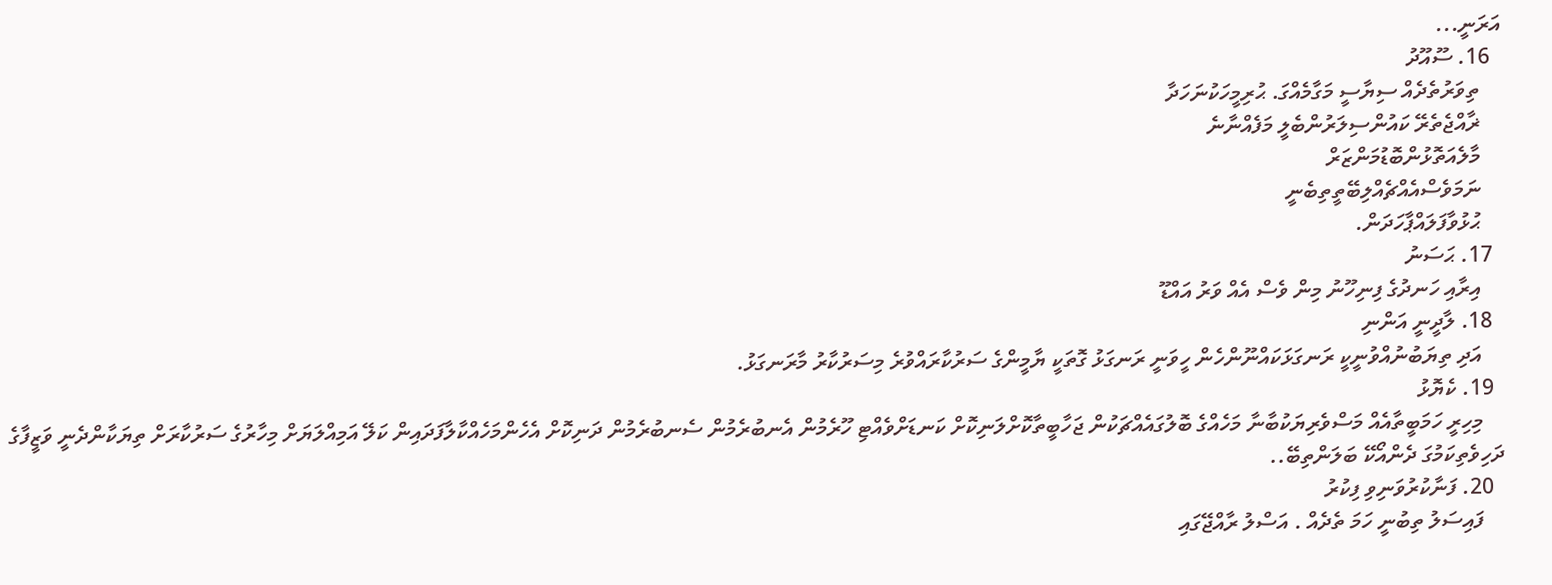އަރަނީ...
  16. ސޫއޫދު
    ތިވަރުތެދެއް ސިޔާސީ މަގާމެއްގަ. ޙުރިމީހަކުނަހަދާ
    ޜާއްޖެތެރޭ ކައުންސިލަރުންބެލީ މަފެއްނާނެ
    މާލެއަތޮޅުންބޮޑުމަންޒަރް
    ނަމަވެސްއެއްޗެއްލިބޭތީތިބެނީ
    ޙުޅުވާފަލައްޕާހަދަން.
  17. ޙަސަނު
    އިރާއި ހަނދުގެ ފިނިހޫނު މިން ވެސް އެއް ވަރު އައްޑޫ
  18. ލާދީނީ އަންނި
    އަދި ތިޔަބުނުއްވުނީކީ ރަނގަޅަކައްނޫންހެން ހީވަނީ ރަނގަޅު ގޮތަކީ ޔާމީންގެ ސަރުކާރައްވުރެ މިސަރުކާރު މާރަނގަޅު.
  19. ކެޔޮޅު
    މިހިރީ ހަމަބީތާއެއް މަސްވެރިޔަކުބާނާ މަހެއްގެ ބޮލުގައެއްޗަކުން ޖަހާބީތާކޮށްލަނިކޮށް ކަނޑަށްވެއްޓި ހޫރެމުން އެނބުރެމުން ސެނބުރެމުން ދަނިކޮށް އެހެންމަހެއްކާލާފަދައިން ކަލޭ އަމިއްލަޔަށް މިހާރުގެ ސަރުކާރަށް ތިޔަކާންދެނީ ވަޒީފާގެ ދަހިވެތިކަމުގަ ދެންއޯކޭ ބަލަންތިބޭ..
  20. ފަނާކުރުވަނިވި ފިކުރު
    ފައިސަލު ތިބުނީ ހަމަ ތެދެއް . އަސްލު ރާއްޖޭގައި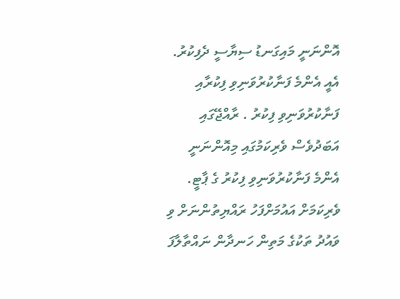އޮންނަނީ މައިގަނޑު ސިޔާސީ ދެފިކުރު. އެއީ އެންމެ ފަނާކުރުވަނިވި ފިކުރާއި ފަނާކުރުވަނިވި ފިކުރު . ރާއްޖޭގައި އަބަދުވެސް ވެރިކަމުގައި މިއޮންނަނީ އެންމެ ފަނާކުރުވަނިވި ފިކުރު ގެ ޕާޓީ. ވެރިކަމަށް އައުމަށްފަހު ރައްޔިތުންނަށް ވި ވައުދު ތަކުގެ މަތިން ހަނދާން ނައްތާލާފަ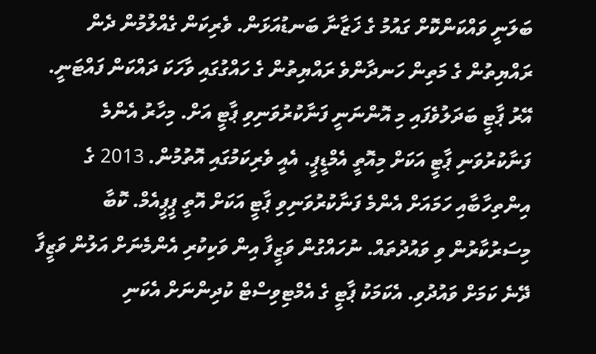ބަލަނީ ވައްކަންކޮށް ގައުމު ގެ ޚަޒާނާ ބަނޑުއަޅަން. ވެރިކަން ގެއްލުމުން ދެން ރައްޔިތުން ގެ މަތިން ހަނދާންވެ ރައްޔިތުން ގެ ހައްގުގައި ވާހަކަ ދައްކަން ފައްޓަނީ. އޭރު ޕާޓީ ބަދަލުވެފައި މި އޮންނަނީ ފަނާކުރުވަނިވި ޕާޓީ އަށް. މިހާރު އެންމެ ފަނާކުރުވަނި ޕާޓީ އަކަށް މިއޮތީ އެމްޑީޕީ. އެއީ ވެރިކަމުގައި އޮތުމުން. 2013 ގެ އިންތިހާބާއި ހަމައަށް އެންމެ ފަނާކުރުވަނިވި ޕާޓީ އަކަށް އޮތީ ޕީޕީއެމް. ކޮބާ މިސަރުކާރުން ވި ވައުދުތައް. ނުހައްގުން ވަޒީފާ އިން ވަކިކުރި އެންމެނަށް އަލުން ވަޒީފާ ދޭނެ ކަމަށް ވައުދުވި. އެކަމަކު ޕާޓީ ގެ އެމްޓިވިސްޓް ކުދިންނަށް އެކަނި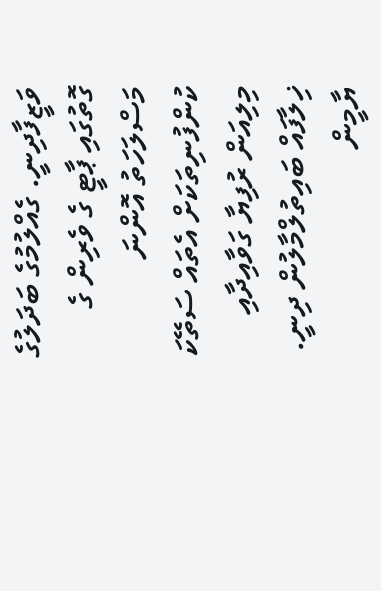ވަޒީފާދިނީ. ގެއްލުމުގެ ބަދަލުގެ ގޮތުގައި ޕާޓީ ގެ ވެރިން ގެ މަސްލަހަތު އޮންނަ ކުންފުނިތަކަށް އެތައް ސަތޭކަ މިލިއަން ރުފިޔާ ގަވާއިދާއި ޚިލާފައް ބައިތުލްމާލުން ދިނީ. ޔާމީން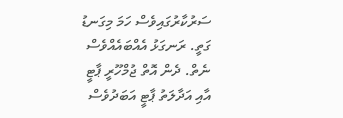ސަރުކާރުގައިވެސް ހަމަ މިގަނޑު ގަތީ. ރަނގަޅު އެއްބައެއްވެސް ނެތް. ދެން އޮތް ޖުމްހޫރީ ޕާޓީ އާއި އަދާލަތު ޕާޓީ އަބަދުވެސް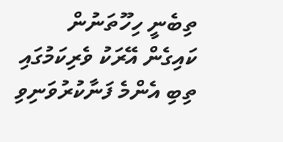ތިބެނީ ހިހޫތަނުން ކައިގެން އޭރަކު ވެރިކަމުގައި ތިބި އެންމެ ފަނާކުރުވަނިވި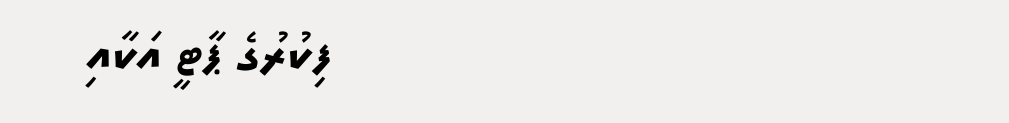ފިކުރުގެ ޕާޓީ އަކާއި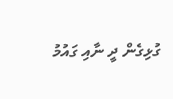ގުޅިގެން ދީ ނާއި ގައުމު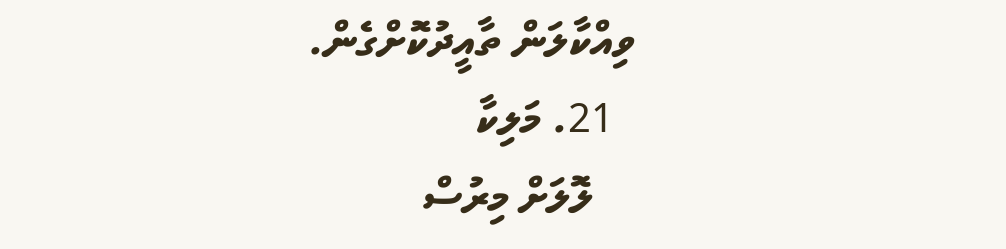ވިއްކާލަން ތާއީދުކޮށްގެން.
  21. މަލިކާ
    ލޮލަށް މިރުސް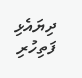ދިޔައެޅި ފަތިހުރި